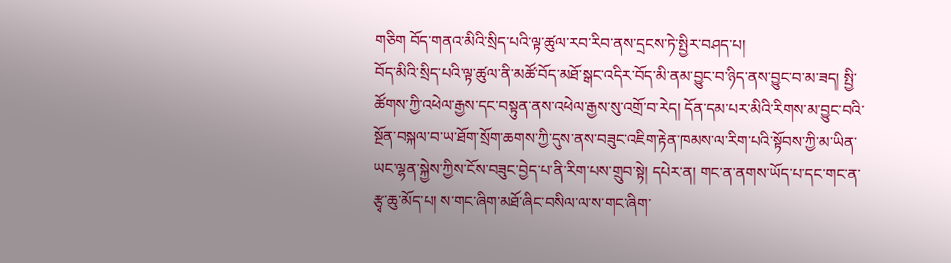གཅིག བོད་གནའ་མིའི་སྲིད་པའི་ལྟ་ཚུལ་རབ་རིབ་ནས་དྲངས་ཏེ་སྤྱིར་བཤད་པ།
བོད་མིའི་སྲིད་པའི་ལྟ་ཚུལ་ནི་མཚོ་བོད་མཐོ་སྒང་འདིར་བོད་མི་ནམ་བྱུང་བ་ཉིད་ནས་བྱུང་བ་མ་ཟད། སྤྱི་ཚོགས་ཀྱི་འཕེལ་རྒྱས་དང་བསྟུན་ནས་འཕེལ་རྒྱས་སུ་འགྲོ་བ་རེད། དོན་དམ་པར་མིའི་རིགས་མ་བྱུང་བའི་སྔོན་བསྐལ་བ་ཡ་ཐོག་སྲོག་ཆགས་ཀྱི་དུས་ནས་བཟུང་འཇིག་རྟེན་ཁམས་ལ་རིག་པའི་སྟོབས་ཀྱི་མ་ཡིན་ཡང་ལྷན་སྐྱེས་ཀྱིས་ངོས་བཟུང་བྱེད་པ་ནི་རིག་པས་གྲུབ་སྟེ། དཔེར་ན། གང་ན་ནགས་ཡོད་པ་དང་གང་ན་རྩྭ་ཆུ་མོད་པ། ས་གང་ཞིག་མཐོ་ཞིང་བསིལ་ལ་ས་གང་ཞིག་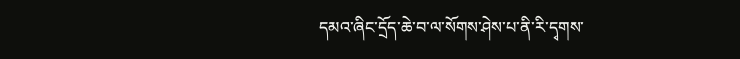དམའ་ཞིང་དྲོད་ཆེ་བ་ལ་སོགས་ཤེས་པ་ནི་རི་དྭགས་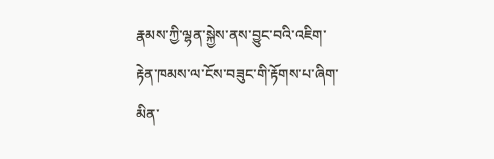རྣམས་ཀྱི་ལྷན་སྐྱེས་ནས་བྱུང་བའི་འཇིག་རྟེན་ཁམས་ལ་ངོས་བཟུང་གི་རྟོགས་པ་ཞིག་མིན་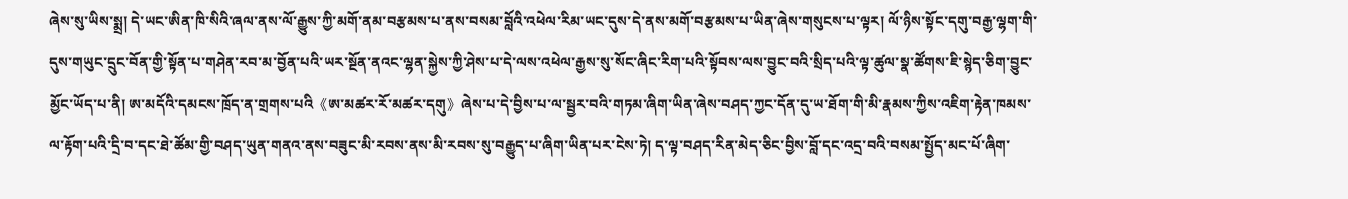ཞེས་སུ་ཡིས་སྨྲ། དེ་ཡང་ཨིན་ཁི་སིའི་ཞལ་ནས་ལོ་རྒྱུས་ཀྱི་མགོ་ནམ་བརྩམས་པ་ནས་བསམ་བློའི་འཕེལ་རིམ་ཡང་དུས་དེ་ནས་མགོ་བརྩམས་པ་ཡིན་ཞེས་གསུངས་པ་ལྟར། ལོ་ཉིས་སྟོང་དགུ་བརྒྱ་ལྷག་གི་དུས་གཡུང་དྲུང་བོན་གྱི་སྟོན་པ་གཤེན་རབ་མ་བྱོན་པའི་ཡར་སྔོན་ནའང་ལྷན་སྐྱེས་ཀྱི་ཤེས་པ་དེ་ལས་འཕེལ་རྒྱས་སུ་སོང་ཞིང་རིག་པའི་སྟོབས་ལས་བྱུང་བའི་སྲིད་པའི་ལྟ་ཚུལ་སྣ་ཚོགས་ཇི་སྙེད་ཅིག་བྱུང་མྱོང་ཡོད་པ་ནི། ཨ་མདོའི་དམངས་ཁྲོད་ན་གྲགས་པའི《ཨ་མཚར་རོ་མཚར་དགུ》ཞེས་པ་དེ་བྱིས་པ་ལ་སྦྱར་བའི་གཏམ་ཞིག་ཡིན་ཞེས་བཤད་ཀྱང་དོན་དུ་ཡ་ཐོག་གི་མི་རྣམས་ཀྱིས་འཇིག་རྟེན་ཁམས་ལ་རྟོག་པའི་དྲི་བ་དང་ཐེ་ཚོམ་གྱི་བཤད་ཡུན་གནའ་ནས་བཟུང་མི་རབས་ནས་མི་རབས་སུ་བརྒྱུད་པ་ཞིག་ཡིན་པར་ངེས་ཏེ། ད་ལྟ་བཤད་རིན་མེད་ཅིང་བྱིས་བློ་དང་འདྲ་བའི་བསམ་སྤྱོད་མང་པོ་ཞིག་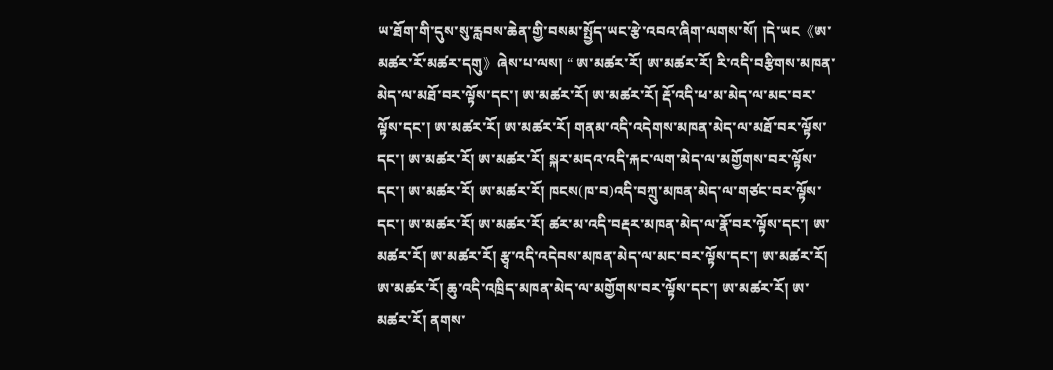ཡ་ཐོག་གི་དུས་སུ་རླབས་ཆེན་གྱི་བསམ་སྤྱོད་ཡང་རྩེ་འབའ་ཞིག་ལགས་སོ། །དེ་ཡང《ཨ་མཚར་རོ་མཚར་དགུ》ཞེས་པ་ལས། “ ཨ་མཚར་རོ། ཨ་མཚར་རོ། རི་འདི་བརྩིགས་མཁན་མེད་ལ་མཐོ་བར་ལྟོས་དང་། ཨ་མཚར་རོ། ཨ་མཚར་རོ། རྡོ་འདི་ཕ་མ་མེད་ལ་མང་བར་ལྟོས་དང་། ཨ་མཚར་རོ། ཨ་མཚར་རོ། གནམ་འདི་འདེགས་མཁན་མེད་ལ་མཐོ་བར་ལྟོས་དང་། ཨ་མཚར་རོ། ཨ་མཚར་རོ། སྐར་མདའ་འདི་རྐང་ལག་མེད་ལ་མགྱོགས་བར་ལྟོས་དང་། ཨ་མཚར་རོ། ཨ་མཚར་རོ། ཁངས(ཁ་བ)འདི་བཀྲུ་མཁན་མེད་ལ་གཙང་བར་ལྟོས་དང་། ཨ་མཚར་རོ། ཨ་མཚར་རོ། ཚར་མ་འདི་བརྡར་མཁན་མེད་ལ་རྣོ་བར་ལྟོས་དང་། ཨ་མཚར་རོ། ཨ་མཚར་རོ། རྩྭ་འདི་འདེབས་མཁན་མེད་ལ་མང་བར་ལྟོས་དང་། ཨ་མཚར་རོ། ཨ་མཚར་རོ། ཆུ་འདི་འཁྲིད་མཁན་མེད་ལ་མགྱོགས་བར་ལྟོས་དང་། ཨ་མཚར་རོ། ཨ་མཚར་རོ། ནགས་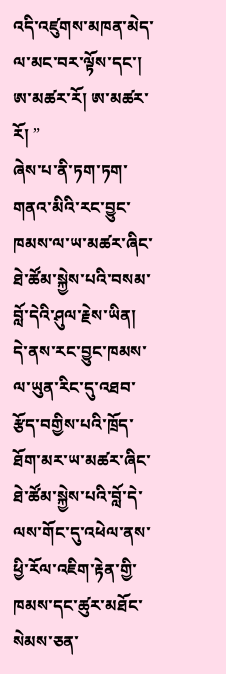འདི་འཛུགས་མཁན་མེད་ལ་མང་བར་ལྟོས་དང་། ཨ་མཚར་རོ། ཨ་མཚར་རོ། ”
ཞེས་པ་ནི་ཏག་ཏག་གནའ་མིའི་རང་བྱུང་ཁམས་ལ་ཡ་མཚར་ཞིང་ཐེ་ཚོམ་སྐྱེས་པའི་བསམ་བློ་དེའི་ཤུལ་རྗེས་ཡིན། དེ་ནས་རང་བྱུང་ཁམས་ལ་ཡུན་རིང་དུ་འཐབ་རྩོད་བགྱིས་པའི་ཁྲོད་ཐོག་མར་ཡ་མཚར་ཞིང་ཐེ་ཚོམ་སྐྱེས་པའི་བློ་དེ་ལས་གོང་དུ་འཕེལ་ནས་ཕྱི་རོལ་འཇིག་རྟེན་གྱི་ཁམས་དང་ཚུར་མཐོང་སེམས་ཅན་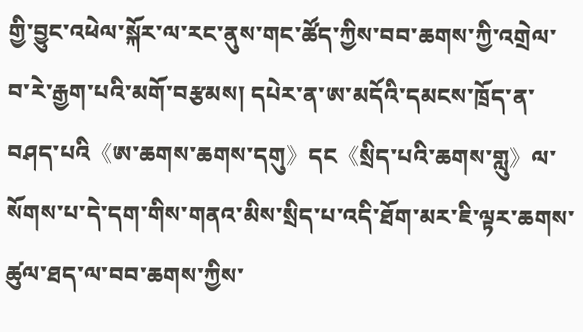གྱི་བྱུང་འཕེལ་སྐོར་ལ་རང་ནུས་གང་ཚོད་ཀྱིས་བབ་ཆགས་ཀྱི་འགྲེལ་བ་རེ་རྒྱག་པའི་མགོ་བརྩམས། དཔེར་ན་ཨ་མདོའི་དམངས་ཁྲོད་ན་བཤད་པའི《ཨ་ཆགས་ཆགས་དགུ》དང《སྲིད་པའི་ཆགས་གླུ》ལ་སོགས་པ་དེ་དག་གིས་གནའ་མིས་སྲིད་པ་འདི་ཐོག་མར་ཇི་ལྟར་ཆགས་ཚུལ་ཐད་ལ་བབ་ཆགས་ཀྱིས་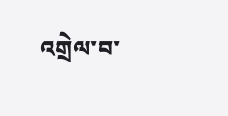འགྲེལ་བ་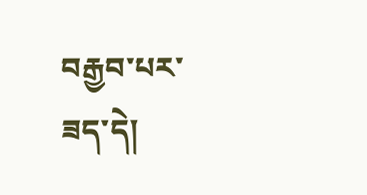བརྒྱབ་པར་ཟད་དེ།